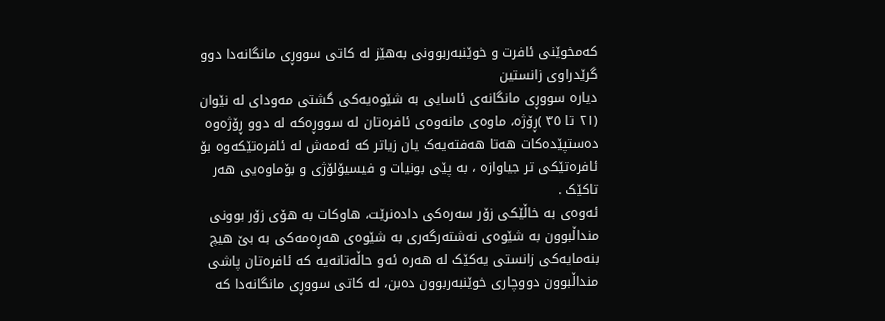کەمخوێنی ئافرت و خوێنبەربوونی بەهێز له کاتی سووڕی مانگانەدا دوو گرێدراوی زانستین
دیارە سووڕی مانگانەی ئاسایی بە شێوەیەکی گشتی مەودای لە نێوان (٢١ تا ٣٥ )ڕۆژە، ماوەی مانەوەی ئافرەتان لە سووڕەکە لە دوو ڕۆژەوە دەستپێدەکات هەتا هەفتەیەک یان زیاتر کە ئەمەش لە ئافرەتێکەوە بۆ ئافرەتێکی تر جیاوازە ، به پێی بونیات و فیسیۆلۆژی و بۆماوەیی هەر تاکێک .
ئەوەی به خاڵێکی زۆر سەرەکی دادەنرێت، هاوکات به هۆی زۆر بوونی منداڵبوون به شێوەی نەشتەرگەری به شێوەی هەڕەمەکی به بێ هیچ بنەمایەکی زانستی یەکێک لە هەرە ئەو حاڵەتانەیە کە ئافرەتان پاشی منداڵبوون دووچاری خوێنبەربوون دەبن، له کاتی سووڕی مانگانەدا که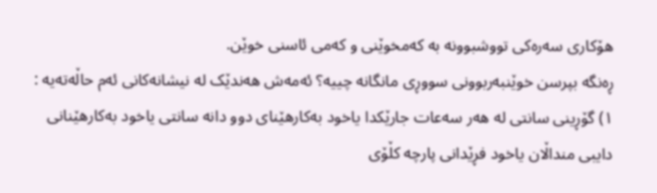هۆکاری سەرەکی تووشبوونه به کەمخوێنی و کەمی ئاسنی خوێن.
ڕەنگه بپرسن خوێنبەربوونی سووڕی مانگانه چییه؟ ئەمەش هەندێک لە نیشانەکانی ئەم حاڵەتەیه :
١) گۆڕینی سانتی لە هەر سەعات جارێکدا یاخود بەکارهێنای دوو دانە سانتی یاخود بەکارهێنانی دایبی منداڵان یاخود فڕێدانی پارچە کڵۆی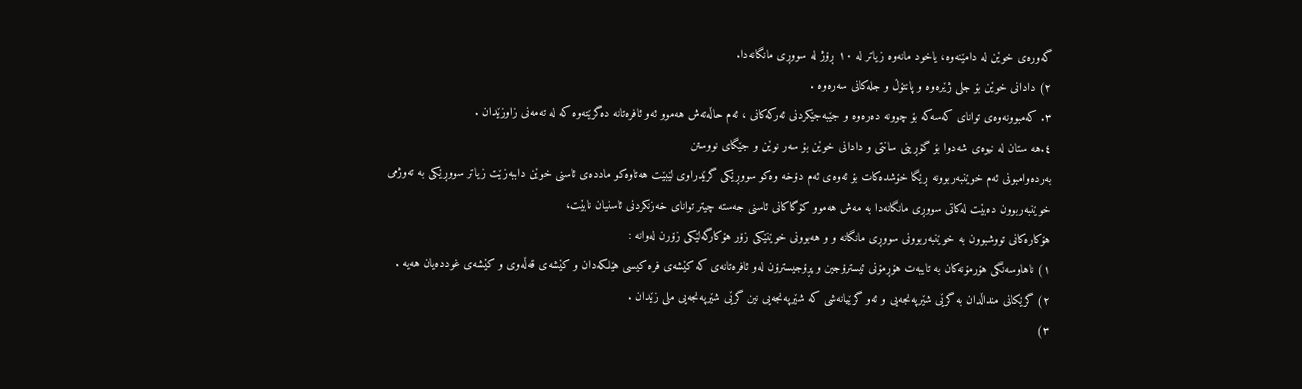گەورەی خوێن لە دامێنەوە، یاخود مانەوه زیاتر له ١٠ ڕۆژ له سووڕی مانگانەدا.
٢) دادانی خوێن بۆ جلی ژێرەوە و پانتۆڵ و جلەکانی سەرەوه .
٣. کەمبوونەوەی توانای کەسەکە بۆ چوونە دەرەوە و جێبەجێکردنی ئەرکەکانی ، ئەم حاڵەتەش هەموو ئەو ئافرەتانە دەگرێتەوە کە لە تەمەنی زاوزێدان .
٤.هه ستان له نیوەی شەدوا بۆ گۆڕینی سانتی و دادانی خوێن بۆ سەر نوێن و جێگای نووستن
بەردەوامبونی ئەم خوێنبەربوونە ڕێگا خۆشدەکات بۆ ئەوەی ئەم دۆخه وەکو سووڕێکی گرێدراوی لێبێت هەتاوەکو ماددەی ئاسنی خوێن داببەزێت زیاتر سووڕێکی بە تەوژمی خوێنبەربوون دەبێت لەکاتی سووڕی مانگانەدا به مەش هەموو کۆگاکانی ئاسنی جەسته چیتر توانای خەزنکردنی ئاسنیان نابێت،
هۆکارەکانی تووشبوون بە خوێنبەربوونی سووڕی مانگانە و و هەبوونی خوێنێکی زۆر هۆکارگەلێکی زۆرن لەوانە :
١) ناهاوسەنگی هۆرمۆنەکان بە تایبەت هۆڕمۆنی ئیسترۆجین و پڕۆجیسترۆن لەو ئافرەتانەی کە کێشەی فره کیسی هێلکەدان و کێشەی قەڵەوی و کێشەی غوددەیان هەیە .
٢) گرێکانی منداڵدان بە گرێی شێرپەنجەیی و ئەو گرێیانەشی کە شێرپەنجەیی نین گرێی شێرپەنجەیی ملی زێدان .
٣)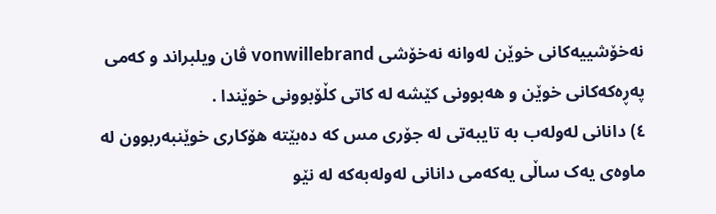نەخۆشییەکانی خوێن لەوانە نەخۆشی vonwillebrand ڤان ویلبراند و کەمی پەڕەکەکانی خوێن و هەبوونی کێشە لە کاتی کڵۆبوونی خوێندا .
٤) دانانی لەولەب بە تایبەتی لە جۆری مس کە دەبێتە هۆکاری خوێنبەربوون لە ماوەی یەک ساڵی یەکەمی دانانی لەولەبەکه له نێو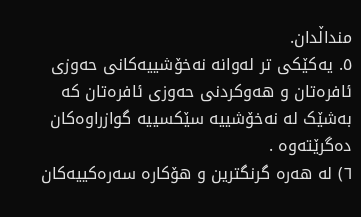منداڵدان.
٥. یەکێکی تر لەوانە نەخۆشییەکانی حەوزی ئافرەتان و هەوکردنی حەوزی ئافرەتان کە بەشێک لە نەخۆشییە سێکسییە گوازراوەکان دەگرێتەوە .
٦) لە هەرە گرنگترین و هۆکارە سەرەکییەکان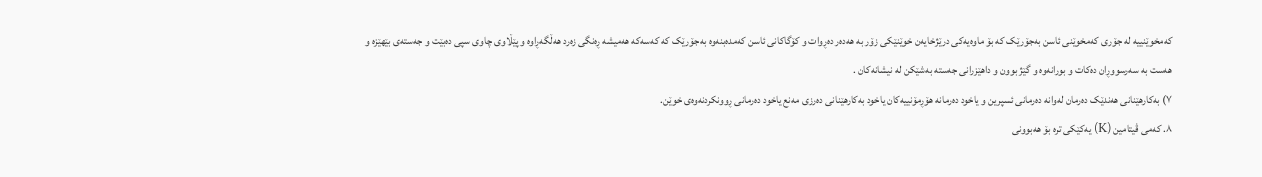کەمخوێنییە لە جۆری کەمخوێنی ئاسن بەجۆرێک کە بۆ ماوەیەکی درێژخایەن خوێنێکی زۆر بە هەدەر دەڕوات و کۆگاکانی ئاسن کەمدەبنەوە بەجۆرێک کە کەسەکە هەمیشە ڕەنگی زەرد هەڵگەڕاوە و پێڵاوی چاوی سپی دەبێت و جەستەی بێهێزە و هەست بە سەرسووڕان دەکات و بورانەوه و گێژ بوون و داهێزرانی جەسته بەشێکن له نیشانەکان .
٧) بەکارهێنانی هەندێک دەرمان لەوانه دەرمانی ئسپرین و یاخود دەرمانە هۆڕمۆنییەکان یاخود بەکارهێنانی دەرزی مەنع یاخود دەرمانی ڕوونکردنەوەی خوێن.
٨. کەمی ڤیتامین (K) یەکێکی تره بۆ هەبوونی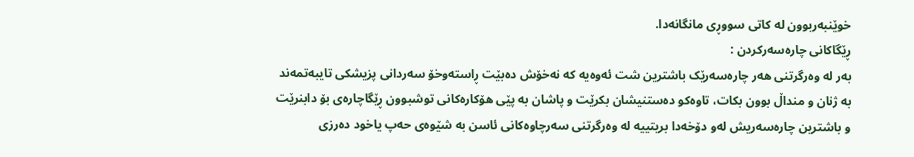خوێنبەربوون له کاتی سووڕی مانگانەدا.
ڕێگاکانی چارەسەرکردن :
بەر له وەرگرتنی هەر چارەسەرێک باشترین شت ئەوەیه که نەخۆش دەبێت ڕاستەوخۆ سەردانی پزیشکی تایبەتمەند بە ژنان و منداڵ بوون بکات، تاوەکو دەستنیشان بکرێت و پاشان به پێی هۆکارەکانی توشبوون ڕێگاچارەی بۆ دابنرێت و باشترین چارەسەریش لەو دۆخەدا بریتییە لە وەرگرتنی سەرچاوەکانی ئاسن بە شێوەی حەپ یاخود دەرزی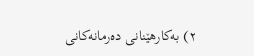٢) بەکارهێنانی دەرمانەکانی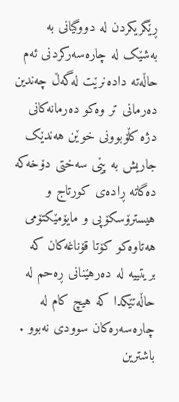ڕێگریکردن لە دووگیانی بە بەشێک لە چارەسەرکردنی ئەم حاڵەتە دادەنرێت لەگەڵ چەندین دەرمانی تر وەکو دەرمانەکانی دژە کڵۆبوونی خوێن هەندێک جاریش بە پێی سەختی دۆخەکە دەگاتە ڕادەی کورتاج و هیسترۆسکۆپی و مایۆمێکتۆمی هەتاوەکو کۆتا قۆناغەکان کە بریتییە لە دەرهێنانی ڕەحم لە حاڵەتێکدا کە هیچ کام لە چارەسەرەکان سوودی نەبوو . باشترین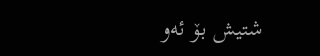شتیش بۆ ئەو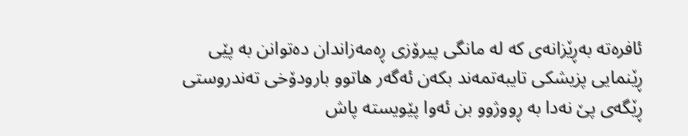ئافرەته بەڕێزانەی که له مانگی پیرۆزی ڕەمەزاندان دەتوانن به پێی ڕێنمایی پزیشکی تایبەتمەند بکەن ئەگەر هاتوو بارودۆخی تەندروستی ڕێگەی پێ نەدا به ڕووژوو بن ئەوا پێویسته پاش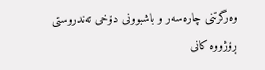وەرگرتنی چارەسەر و باشبوونی دۆخی تەندروستی ڕۆژووه کانی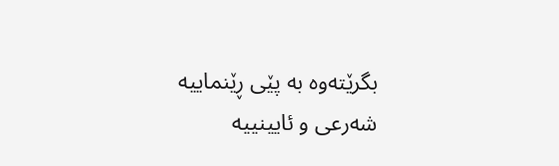بگرێتەوه به پێی ڕێنماییه شەرعی و ئایینییه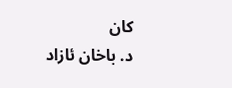کان
د. باخان ئازاد